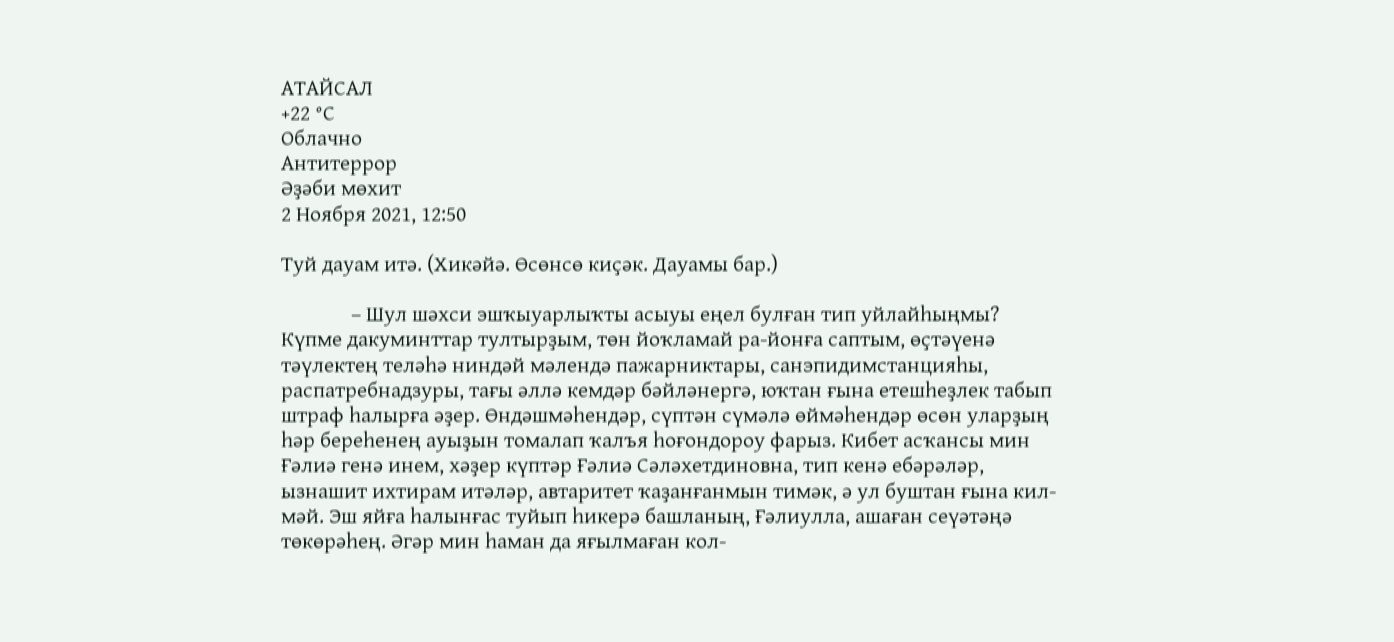АТАЙСАЛ
+22 °С
Облачно
Антитеррор
Әҙәби мѳхит
2 Ноября 2021, 12:50

Туй дауам итә. (Хикәйә. Өсөнсө киҫәк. Дауамы бар.)

              – Шул шәхси эшҡыуарлыҡты асыуы еңел булған тип уйлайһыңмы? Күпме дакуминттар тултырҙым, төн йоҡламай ра-йонға саптым, өҫтәүенә тәүлектең теләһә ниндәй мәлендә пажарниктары, санэпидимстанцияһы, распатребнадзуры, тағы әллә кемдәр бәйләнергә, юҡтан ғына етешһеҙлек табып штраф һалырға әҙер. Өндәшмәһендәр, сүптән сүмәлә өймәһендәр өсөн уларҙың һәр береһенең ауыҙын томалап ҡалъя һоғондороу фарыз. Кибет асҡансы мин Ғәлиә генә инем, хәҙер күптәр Ғәлиә Сәләхетдиновна, тип кенә ебәрәләр, ызнашит ихтирам итәләр, автаритет ҡаҙанғанмын тимәк, ә ул буштан ғына кил-мәй. Эш яйға һалынғас туйып һикерә башланың, Ғәлиулла, ашаған сеүәтәңә төкөрәһең. Әгәр мин һаман да яғылмаған кол-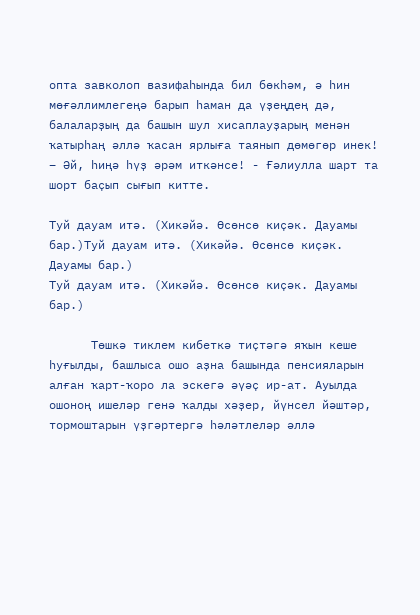опта завколоп вазифаһында бил бөкһәм, ә һин мөғәллимлегеңә барып һаман да үҙеңдең дә, балаларҙың да башын шул хисаплауҙарың менән ҡатырһаң әллә ҡасан ярлыға таянып дөмөгөр инек!             – Әй, һиңә һүҙ әрәм иткәнсе! - Ғәлиулла шарт та шорт баҫып сығып китте.

Туй дауам итә. (Хикәйә. Өсөнсө киҫәк. Дауамы бар.)Туй дауам итә. (Хикәйә. Өсөнсө киҫәк. Дауамы бар.)
Туй дауам итә. (Хикәйә. Өсөнсө киҫәк. Дауамы бар.)

      Төшкә тиклем кибеткә тиҫтәгә яҡын кеше һуғылды, башлыса ошо аҙна башында пенсияларын алған ҡарт-ҡоро ла эскегә әүәҫ ир-ат. Ауылда ошоноң ишеләр генә ҡалды хәҙер, йүнсел йәштәр, тормоштарын үҙгәртергә һәләтлеләр әллә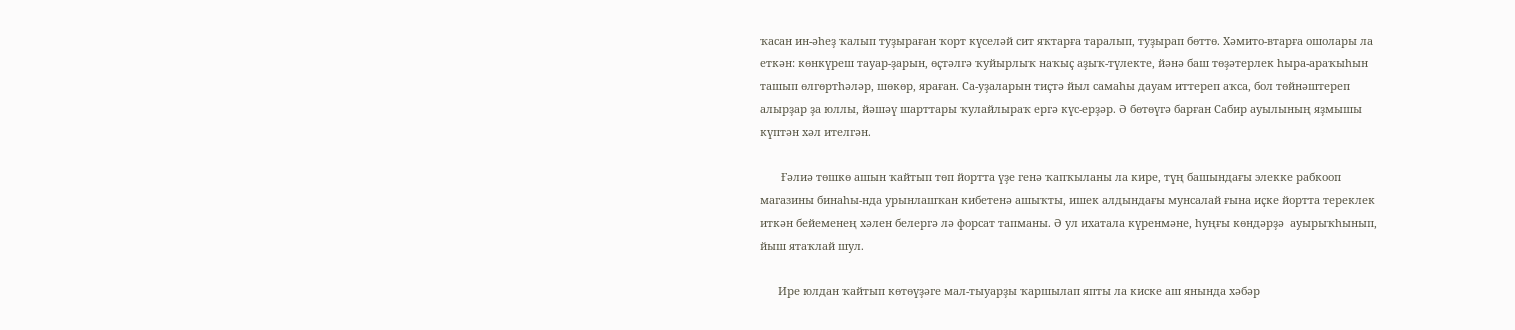ҡасан ин-әһеҙ ҡалып туҙыраған ҡорт күселәй сит яҡтарға таралып, туҙырап бөттө. Хәмито-втарға ошолары ла еткән: көнкүреш тауар-ҙарын, өҫтәлгә ҡуйырлыҡ наҡыҫ аҙыҡ-түлекте, йәнә баш төҙәтерлек һыра-араҡыһын ташып өлгөртһәләр, шөкөр, яраған. Са-уҙаларын тиҫтә йыл самаһы дауам иттереп аҡса, бол төйнәштереп алырҙар ҙа юллы, йәшәү шарттары ҡулайлыраҡ ергә күс-ерҙәр. Ә бөтөүгә барған Сабир ауылының яҙмышы күптән хәл ителгән.

       Ғәлиә төшкө ашын ҡайтып төп йортта үҙе генә ҡапҡыланы ла кире, түң башындағы элекке рабкооп магазины бинаһы-нда урынлашҡан кибетенә ашыҡты, ишек алдындағы мунсалай ғына иҫке йортта тереклек иткән бейеменең хәлен белергә лә форсат тапманы. Ә ул ихатала күренмәне, һуңғы көндәрҙә  ауырыҡһынып, йыш ятаҡлай шул.

      Ире юлдан ҡайтып көтөүҙәге мал-тыуарҙы ҡаршылап япты ла киске аш янында хәбәр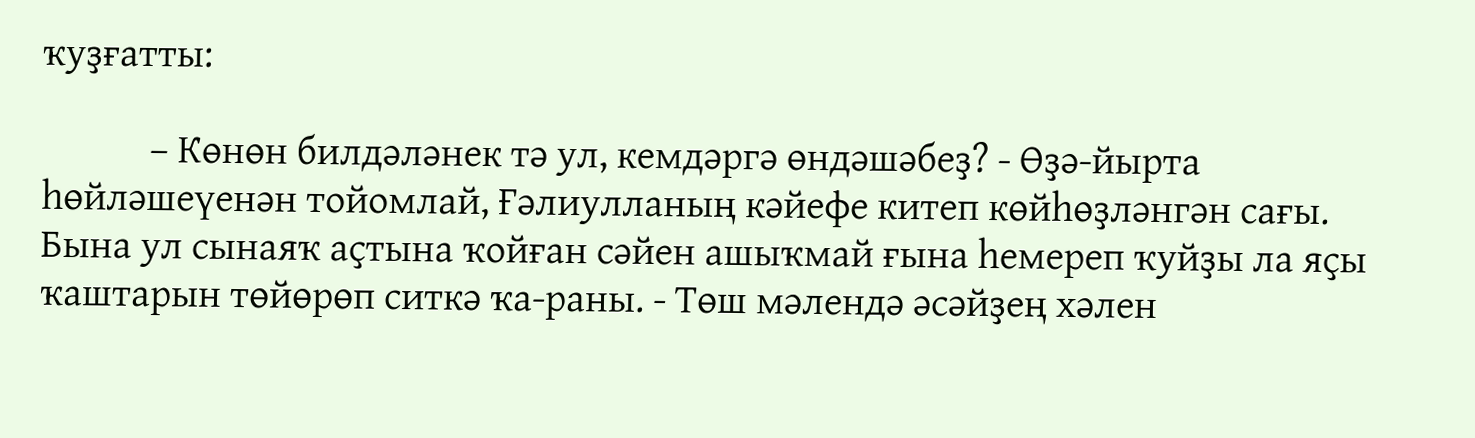ҡуҙғатты:

            – Көнөн билдәләнек тә ул, кемдәргә өндәшәбеҙ? - Өҙә-йырта һөйләшеүенән тойомлай, Ғәлиулланың кәйефе китеп көйһөҙләнгән сағы. Бына ул сынаяҡ аҫтына ҡойған сәйен ашыҡмай ғына һемереп ҡуйҙы ла яҫы ҡаштарын төйөрөп ситкә ҡа-раны. - Төш мәлендә әсәйҙең хәлен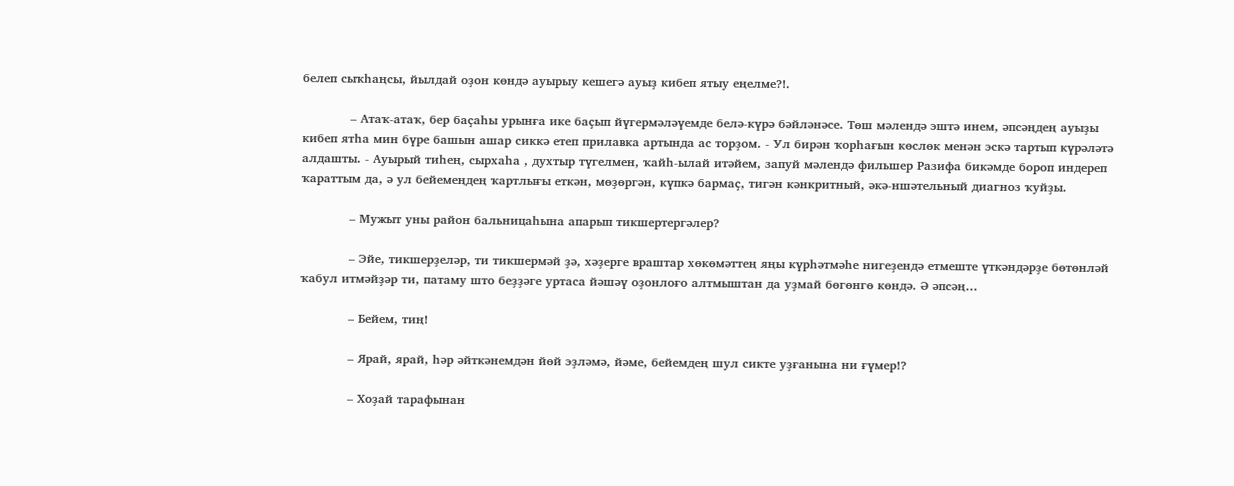белеп сыҡһаңсы, йылдай оҙон көндә ауырыу кешегә ауыҙ кибеп ятыу еңелме?!.

            – Атаҡ-атаҡ, бер баҫаһы урынға ике баҫып йүгермәләүемде белә-күрә бәйләнәсе. Төш мәлендә эштә инем, әпсәңдең ауыҙы кибеп ятһа мин бүре башын ашар сиккә етеп прилавка артында ас торҙом. - Ул бирән ҡорһағын көслөк менән эскә тартып күрәләтә алдашты. - Ауырый тиһең, сырхаһа , духтыр түгелмен, ҡайһ-ылай итәйем, запуй мәлендә фильшер Разифа бикәмде бороп индереп ҡараттым да, ә ул бейемеңдең ҡартлығы еткән, мөҙөргән, күпкә бармаҫ, тигән кәнкритный, әкә-ншәтельный диагноз ҡуйҙы.

            – Мужыт уны район бальницаһына апарып тикшертергәлер?

            – Эйе, тикшерҙеләр, ти тикшермәй ҙә, хәҙерге враштар хөкөмәттең яңы күрһәтмәһе нигеҙендә етмеште үткәндәрҙе бөтөнләй ҡабул итмәйҙәр ти, патаму што беҙҙәге уртаса йәшәү оҙонлоғо алтмыштан да уҙмай бөгөнгө көндә. Ә әпсәң…

            – Бейем, тиң!

            – Ярай, ярай, һәр әйткәнемдән йөй эҙләмә, йәме, бейемдең шул сикте уҙғанына ни ғүмер!?

            – Хоҙай тарафынан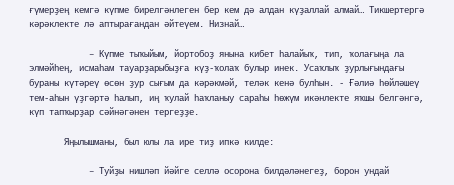ғүмерҙең кемгә күпме бирелгәнлеген бер кем дә алдан күҙаллай алмай… Тикшертергә кәрәклекте лә аптырағандан әйтеүем. Низнай…

            – Күпме тыҡыйым, йортобоҙ янына кибет һалайыҡ, тип, ҡолағыңа ла элмәйһең, исмаһам тауарҙарыбыҙға күҙ-ҡолаҡ булыр инек. Усаҡлыҡ ҙурлығындағы бураны күтәреү өсөн ҙур сығым да кәрәкмәй, теләк кенә булһын. - Ғәлиә һөйләшеү тем-аһын үҙгәртә һалып, иң ҡулай һаҡланыу сараһы һөжүм икәнлекте яҡшы белгәнгә, күп тапҡырҙар сәйнәгәнен тергеҙҙе.

       Яңылышманы, был юлы ла ире тиҙ ипкә килде:

            – Туйҙы нишләп йәйге селлә осорона билдәләнегеҙ, борон ундай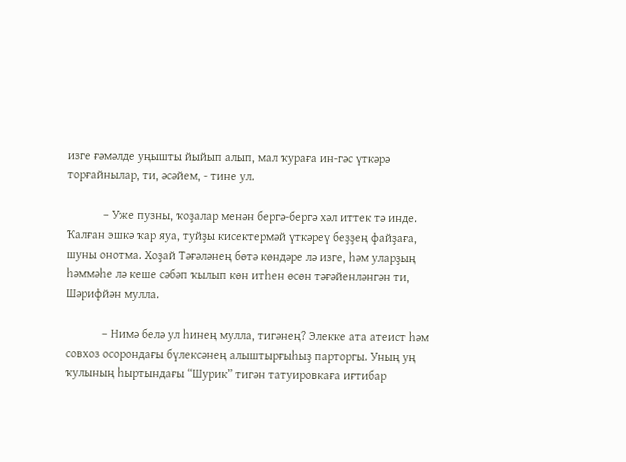изге ғәмәлде уңышты йыйып алып, мал ҡураға ин-гәс үткәрә торғайнылар, ти, әсәйем, - тине ул.

            – Уже пузны, ҡоҙалар менән бергә-бергә хәл иттек тә инде. Ҡалған эшкә ҡар яуа, туйҙы кисектермәй үткәреү беҙҙең файҙаға, шуны онотма. Хоҙай Тәғәләнең бөтә көндәре лә изге, һәм уларҙың һәммәһе лә кеше сәбәп ҡылып көн итһен өсөн тәғәйенләнгән ти, Шәрифйән мулла.

            – Нимә белә ул һинең мулла, тигәнең? Элекке ата атеист һәм совхоз осорондағы бүлексәнең алыштырғыһыҙ парторгы. Уның уң ҡулының һыртындағы “Шурик” тигән татуировкаға иғтибар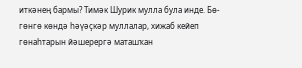иткәнең бармы? Тимәк Шурик мулла була инде. Бө-гөнгө көндә һәүәҫкәр муллалар, хижаб кейеп гөнаһтарын йәшерергә маташҡан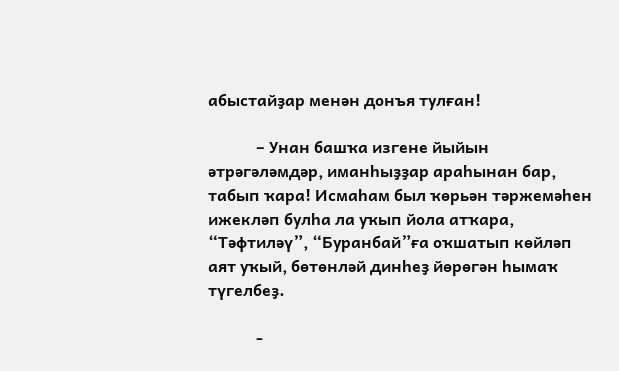абыстайҙар менән донъя тулған!

            – Унан башҡа изгене йыйын әтрәгәләмдәр, иманһыҙҙар араһынан бар, табып ҡара! Исмаһам был ҡөрьән тәржемәһен ижекләп булһа ла уҡып йола атҡара, “Тәфтиләү”, “Буранбай”ға оҡшатып көйләп аят уҡый, бөтөнләй динһеҙ йөрөгән һымаҡ түгелбеҙ.

            -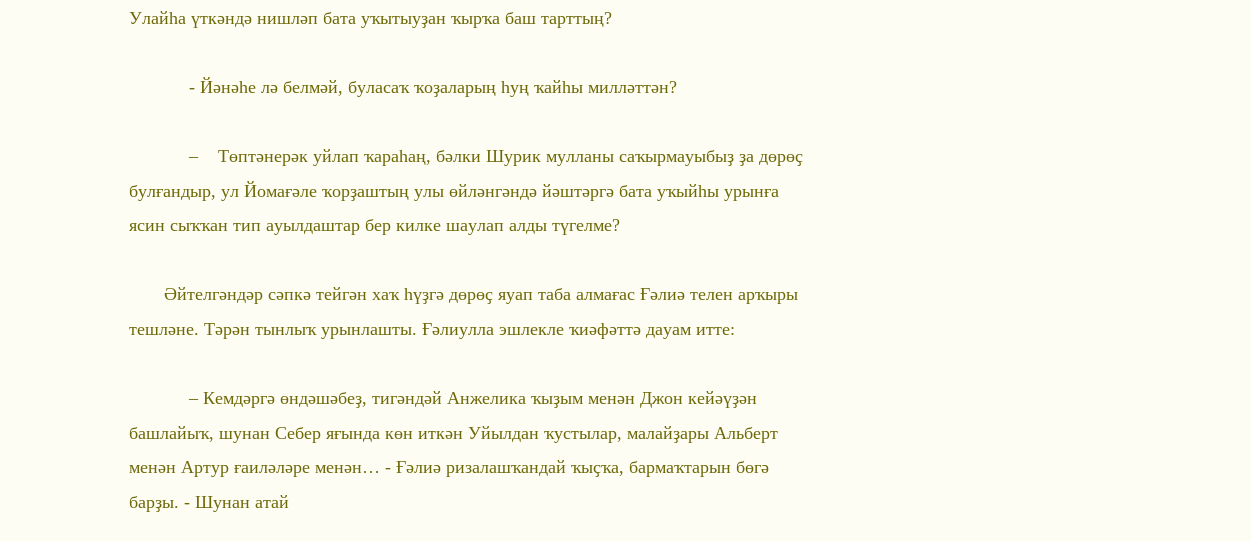Улайһа үткәндә нишләп бата уҡытыуҙан ҡырҡа баш тарттың?

            - Йәнәһе лә белмәй, буласаҡ ҡоҙаларың һуң ҡайһы милләттән?

            –    Төптәнерәк уйлап ҡараһаң, бәлки Шурик мулланы саҡырмауыбыҙ ҙа дөрөҫ булғандыр, ул Йомағәле ҡорҙаштың улы өйләнгәндә йәштәргә бата уҡыйһы урынға ясин сыҡҡан тип ауылдаштар бер килке шаулап алды түгелме?

       Әйтелгәндәр сәпкә тейгән хаҡ һүҙгә дөрөҫ яуап таба алмағас Ғәлиә телен арҡыры тешләне. Тәрән тынлыҡ урынлашты. Ғәлиулла эшлекле ҡиәфәттә дауам итте:

            – Кемдәргә өндәшәбеҙ, тигәндәй Анжелика ҡыҙым менән Джон кейәүҙән башлайыҡ, шунан Себер яғында көн иткән Уйылдан ҡустылар, малайҙары Альберт менән Артур ғаиләләре менән… - Ғәлиә ризалашҡандай ҡыҫҡа, бармаҡтарын бөгә барҙы. - Шунан атай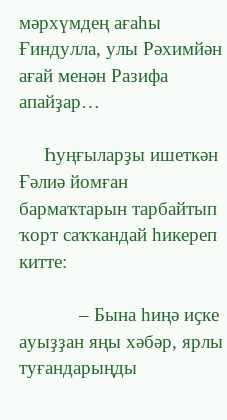мәрхүмдең ағаһы Ғиндулла, улы Рәхимйән ағай менән Разифа апайҙар…

     Һуңғыларҙы ишеткән Ғәлиә йомған бармаҡтарын тарбайтып ҡорт саҡҡандай һикереп китте:

            – Бына һиңә иҫке ауыҙҙан яңы хәбәр, ярлы туғандарыңды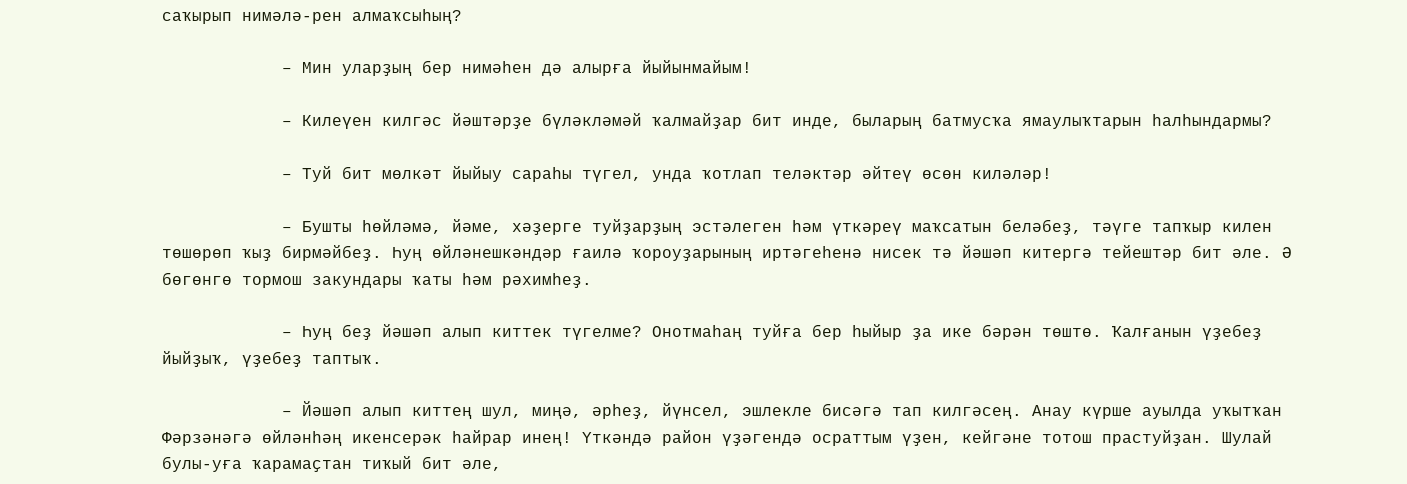саҡырып нимәлә-рен алмаҡсыһың?

            – Мин уларҙың бер нимәһен дә алырға йыйынмайым!

            – Килеүен килгәс йәштәрҙе бүләкләмәй ҡалмайҙар бит инде, быларың батмусҡа ямаулыҡтарын һалһындармы?

            – Туй бит мөлкәт йыйыу сараһы түгел, унда ҡотлап теләктәр әйтеү өсөн киләләр!

            – Бушты һөйләмә, йәме, хәҙерге туйҙарҙың эстәлеген һәм үткәреү маҡсатын беләбеҙ, тәүге тапҡыр килен төшөрөп ҡыҙ бирмәйбеҙ. Һуң өйләнешкәндәр ғаилә ҡороуҙарының иртәгеһенә нисек тә йәшәп китергә тейештәр бит әле. Ә бөгөнгө тормош закундары ҡаты һәм рәхимһеҙ.

            – Һуң беҙ йәшәп алып киттек түгелме? Онотмаһаң туйға бер һыйыр ҙа ике бәрән төштө. Ҡалғанын үҙебеҙ йыйҙыҡ, үҙебеҙ таптыҡ.

            – Йәшәп алып киттең шул, миңә, әрһеҙ, йүнсел, эшлекле бисәгә тап килгәсең. Анау күрше ауылда уҡытҡан Фәрзәнәгә өйләнһәң икенсерәк һайрар инең! Үткәндә район үҙәгендә осраттым үҙен, кейгәне тотош прастуйҙан. Шулай булы-уға ҡарамаҫтан тиҡый бит әле,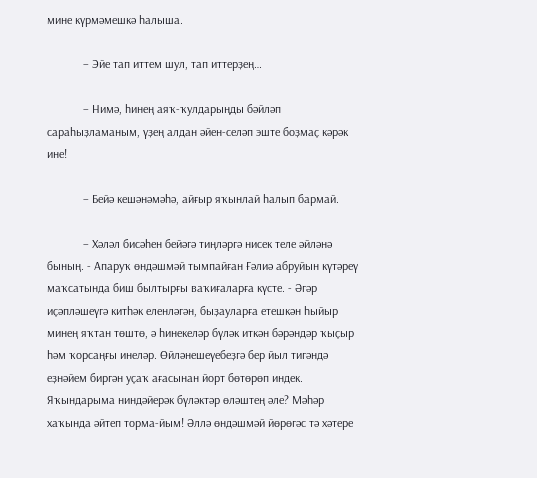мине күрмәмешкә һалыша.

            – Эйе тап иттем шул, тап иттерҙең…

            – Нимә, һинең аяҡ-ҡулдарыңды бәйләп сараһыҙламаным, үҙең алдан әйен-селәп эште боҙмаҫ кәрәк ине!

            – Бейә кешәнәмәһә, айғыр яҡынлай һалып бармай.

            – Хәләл бисәһен бейәгә тиңләргә нисек теле әйләнә бының. - Апаруҡ өндәшмәй тымпайған Ғәлиә абруйын күтәреү маҡсатында биш былтырғы ваҡиғаларға күсте. - Әгәр иҫәпләшеүгә китһәк еленләгән, быҙауларға етешкән һыйыр минең яҡтан төштө, ә һинекеләр бүләк иткән бәрәндәр ҡыҫыр һәм ҡорсаңғы инеләр. Өйләнешеүебеҙгә бер йыл тигәндә еҙнәйем биргән уҫаҡ ағасынан йорт бөтөрөп индек. Яҡындарыма ниндәйерәк бүләктәр өләштең әле? Мәһәр хаҡында әйтеп торма-йым! Әллә өндәшмәй йөрөгәс тә хәтере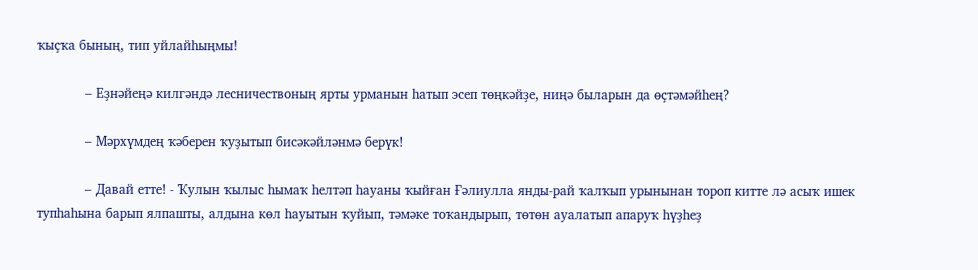ҡыҫҡа бының, тип уйлайһыңмы!

            – Еҙнәйеңә килгәндә лесничествоның ярты урманын һатып эсеп төңкәйҙе, ниңә быларын да өҫтәмәйһең?

            – Мәрхүмдең ҡәберен ҡуҙытып бисәкәйләнмә берүк!

            – Давай етте! - Ҡулын ҡылыс һымаҡ һелтәп һауаны ҡыйған Ғәлиулла янды-рай ҡалҡып урынынан тороп китте лә асыҡ ишек тупһаһына барып ялпашты, алдына көл һауытын ҡуйып, тәмәке тоҡандырып, төтөн ауалатып апаруҡ һүҙһеҙ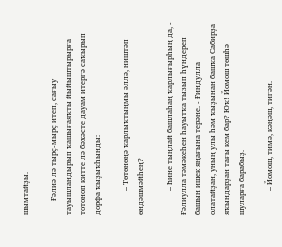шымтайҙы.

       Ғәлиә лә тырҫ-мырҫ итеп, сағыу тауышландырып ҡашығаяҡты йыйыштырырға тотоноп китте лә бәхәсте дауам итергә саҡырып дорфа ҡыҙыҡһынды:

            – Төтөнөңә ҡарлыҡтыңмы әллә, ништәп өндәшмәйһең?

            – Һине тыңлай башлаһаң ҡарлығырһың да, - Ғәлиулла тәмәкеһен һауытҡа тызып һүндереп башын ишек яңағына терәне. - Ғиндулла олатайҙан, уның улы һәм ҡыҙынан башҡа Сабирҙа яҡындарҙан тағы кем бар? Юҡ! Йомош төшһә шуларға барабыҙ.

            – Йомош, тимә, кәңәш, тигән.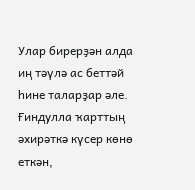Улар бирерҙән алда иң тәүлә ас беттәй һине таларҙар әле. Ғиндулла ҡарттың әхирәткә күсер көнө еткән,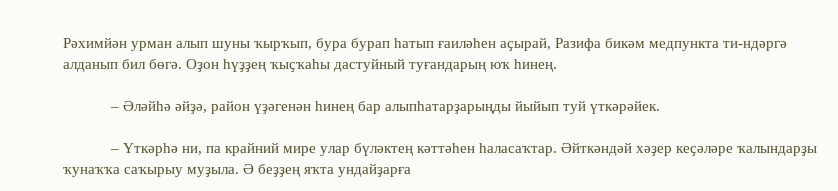Рәхимйән урман алып шуны ҡырҡып, бура бурап һатып ғаиләһен аҫырай, Разифа бикәм медпункта ти-ндәргә алданып бил бөгә. Оҙон һүҙҙең ҡыҫҡаһы дастуйный туғандарың юҡ һинең.

            – Әләйһә әйҙә, район үҙәгенән һинең бар алыпһатарҙарыңды йыйып туй үткәрәйек.

            – Үткәрһә ни, па крайний мире улар бүләктең кәттәһен һаласаҡтар. Әйткәндәй хәҙер кеҫәләре ҡалындарҙы ҡунаҡҡа саҡырыу муҙыла. Ә беҙҙең яҡта ундайҙарға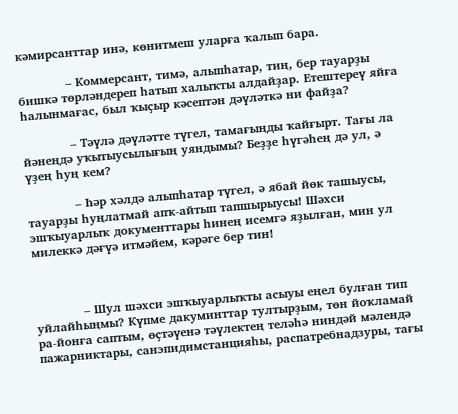кәмирсанттар инә, көнитмеш уларға ҡалып бара.

            – Коммерсант, тимә, алыпһатар, тиң, бер тауарҙы бишкә төрләндереп һатып халыҡты алдайҙар. Етештереү яйға һалынмағас, был ҡыҫыр кәсептән дәүләткә ни файҙа?

            – Тәүлә дәүләтте түгел, тамағыңды ҡайғырт. Тағы ла йәнеңдә уҡытыусылығың уяндымы? Беҙҙе һүгәһең дә ул, ә үҙең һуң кем?

            – Һәр хәлдә алыпһатар түгел, ә ябай йөк ташыусы, тауарҙы һуңлатмай апҡ-айтып тапшырыусы! Шәхси эшҡыуарлыҡ документтары һинең исемгә яҙылған, мин ул милеккә дәғүә итмәйем, кәрәге бер тин!



            – Шул шәхси эшҡыуарлыҡты асыуы еңел булған тип уйлайһыңмы? Күпме дакуминттар тултырҙым, төн йоҡламай ра-йонға саптым, өҫтәүенә тәүлектең теләһә ниндәй мәлендә пажарниктары, санэпидимстанцияһы, распатребнадзуры, тағы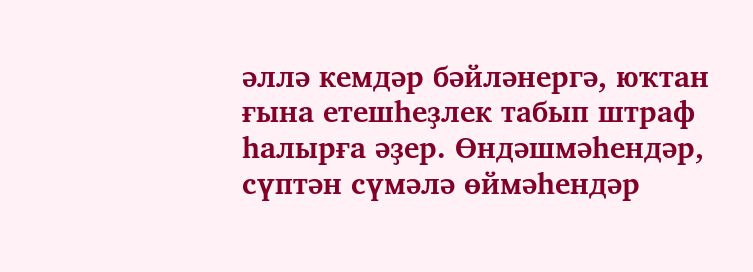әллә кемдәр бәйләнергә, юҡтан ғына етешһеҙлек табып штраф һалырға әҙер. Өндәшмәһендәр, сүптән сүмәлә өймәһендәр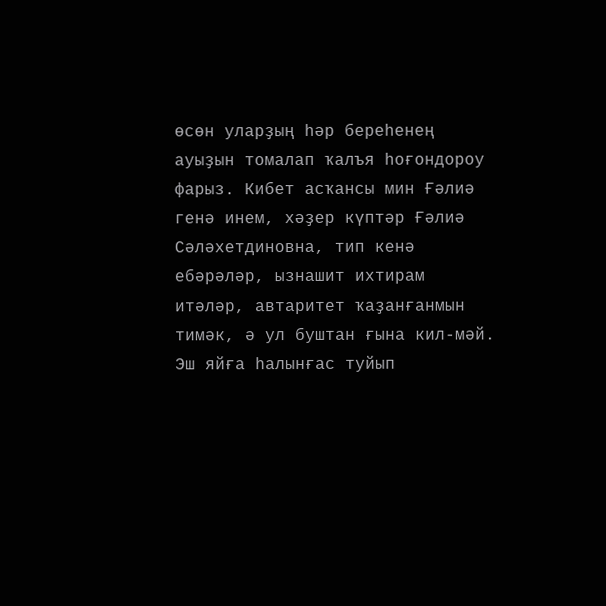өсөн уларҙың һәр береһенең ауыҙын томалап ҡалъя һоғондороу фарыз. Кибет асҡансы мин Ғәлиә генә инем, хәҙер күптәр Ғәлиә Сәләхетдиновна, тип кенә ебәрәләр, ызнашит ихтирам итәләр, автаритет ҡаҙанғанмын тимәк, ә ул буштан ғына кил-мәй. Эш яйға һалынғас туйып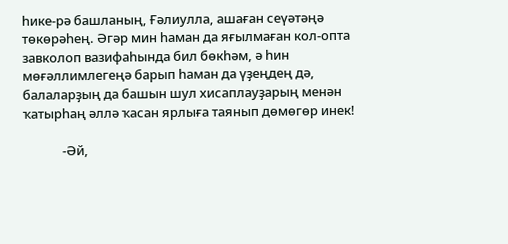һике-рә башланың, Ғәлиулла, ашаған сеүәтәңә төкөрәһең. Әгәр мин һаман да яғылмаған кол-опта завколоп вазифаһында бил бөкһәм, ә һин мөғәллимлегеңә барып һаман да үҙеңдең дә, балаларҙың да башын шул хисаплауҙарың менән ҡатырһаң әллә ҡасан ярлыға таянып дөмөгөр инек!

             -Әй,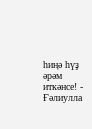һиңә һүҙ әрәм иткәнсе! - Ғәлиулла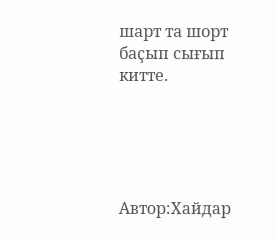шарт та шорт баҫып сығып китте.





Автор:Хайдар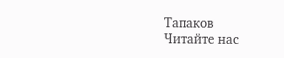Тапаков
Читайте нас